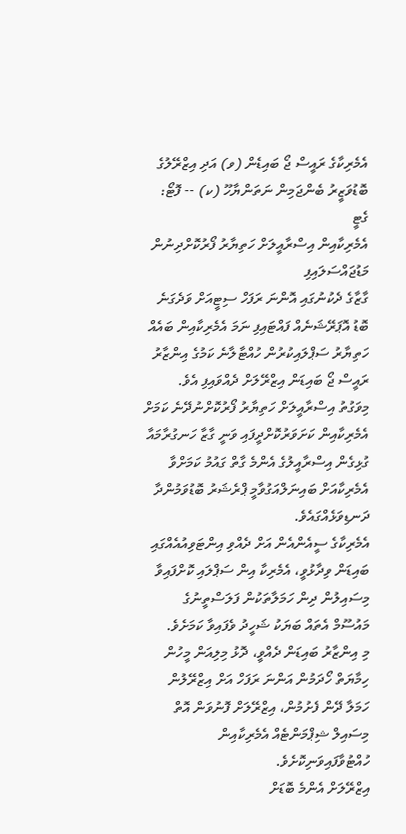އެމެރިކާގެ ރައީސް ޖޯ ބައިޑެން (ވ) އަދި އިޒްރޭލުގެ ބޮޑުވަޒީރު ބެންޖަމިން ނަތަންޔާހޫ (ކ) -- ފޮޓޯ: ގެޓީ
އެމެރިކާއިން އިސްރާއީލަށް ހަތިޔާރު ފޯރުކޮށްދިނުން މަޑުޖައްސަލައިފި
ގާޒާގެ ދެކުނުގައި އޮންނަ ރަފަހް ސިޓީއަށް ވަދެގަނެ ބޮޑު އޮޕަރޭޝަނެއް ފައްޓައިފި ނަމަ އެމެރިކާއިން ބައެއް ހަތިޔާރު ސަޕްލައިކުރުން ހުއްޓާލާނެ ކަމުގެ އިންޒާރު ރައީސް ޖޯ ބައިޑަން އިޒްރޭލަށް ދެއްވައިފި އެވެ.
މިވަގުތު އިސްރާއީލަށް ހަތިޔާރު ފޯރުކޮށްނުދޭނެ ކަމަށް އެމެރިކާއިން ކަށަވަރުކޮށްދީފައި ވަނީ ގާޒާ ހަނގުރާމައާ ގުޅިގެން އިސްރާއީލުގެ އެންމެ ގާތް ގައުމު ކަމަށްވާ އެމެރިކާއަށް ބައިނަލްއަގުވާމީ ޕްރެޝަރު ބޮޑުވަމުންދާ ދަނޑިވަޅެއްގައެވެ.
އެމެރިކާގެ ސީއެންއެން އަށް ދެއްވި އިންޓަވިއުއެއްގައި ބައިޑަން ވިދާޅުވީ، އެމެރިކާ އިން ސަޕްލައި ކޮށްފައިވާ މިސައިލުން ދިން ހަމަލާތަކުން ފަލަސްތީނުގެ މައުސޫމް އެތައް ބަޔަކު ޝަހީދު ވެފައިވާ ކަމަށެވެ.
މި އިންޒާރު ބައިޑަން ދެއްވީ، ދޮޅު މިލިއަން މީހުން ހިމާޔަތް ހޯދަމުން އަންނަ ރަފަހް އަށް އިޒްރޭލުން ހަމަލާ ދޭން ފެށުމުން، އިޒްރޭލަށް ފޮނުވަން އޮތް މިސައިލް ޝިޕްމަންޓެއް އެމެރިކާއިން ހުއްޓުވާފައިވަނިކޮށެވެ.
އިޒްރޭލަށް އެންމެ ބޮޑަށް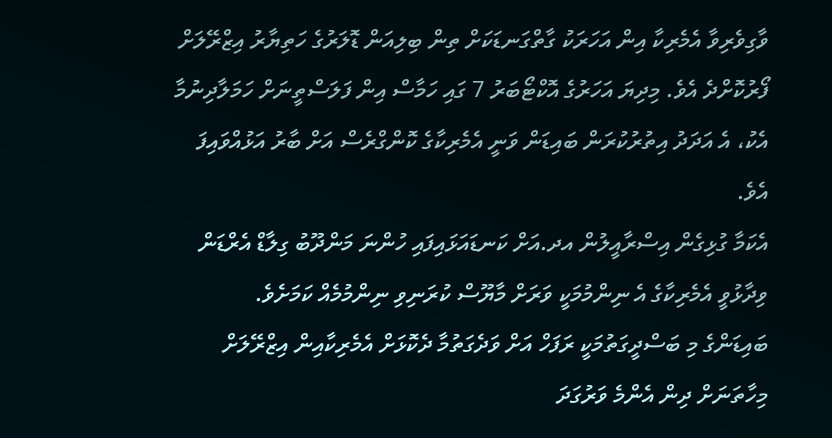ވާގިވެރިވާ އެމެރިކާ އިން އަހަރަކު ގާތްގަނޑަކަށް ތިން ބިލިއަން ޑޮލަރުގެ ހަތިޔާރު އިޒްރޭލަށް ފޯރުކޮށްދެ އެވެ. މިދިޔަ އަހަރުގެ އޮކްޓޯބަރު 7 ގައި ހަމާސް އިން ފަލަސްތީނަށް ހަމަލާދިނުމާ އެކު، އެ އަދަދު އިތުރުކުރަން ބައިޑަން ވަނީ އެމެރިކާގެ ކޮންގްރެސް އަށް ބާރު އަޅުއްވައިފަ އެވެ.
އެކަމާ ގުޅިގެން އިސްރާއީލުން އދ.އަށް ކަނޑައަޅައިފައި ހުންނަ މަންދޫބު ގިލާޑް އެރްޑަން ވިދާޅުވީ އެމެރިކާގެ އެ ނިންމުމަކީ ވަރަށް މާޔޫސް ކުރަނިވި ނިންމުމެއް ކަމަށެވެ.
ބައިޑަންގެ މި ބަސްދީގަތުމަކީ ރަފަހް އަށް ވަދެގަތުމާ ދެކޮޅަށް އެމެރިކާއިން އިޒްރޭލަށް މިހާތަނަށް ދިން އެންމެ ވަރުގަދަ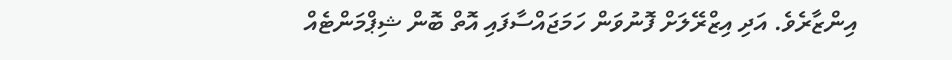އިންޒާރެވެ. އަދި އިޒްރޭލަށް ފޮނުވަން ހަމަޖައްސާފައި އޮތް ބޮން ޝިޕްމަންޓެއް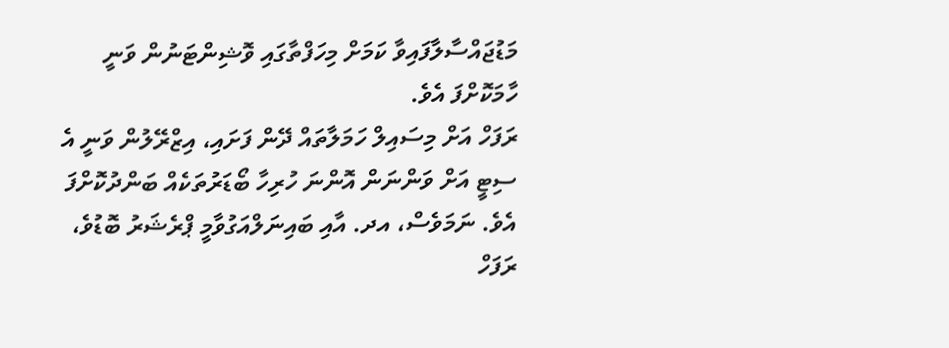މަޑުޖައްސާލާފައިވާ ކަމަށް މިހަފްތާގައި ވޮޝިންޓަނުން ވަނީ ހާމަކޮށްފަ އެވެ.
ރަފަހް އަށް މިސައިލް ހަމަލާތައް ދޭން ފަށައި، އިޒްރޭލުން ވަނީ އެ ސިޓީ އަށް ވަންނަން އޮންނަ ހުރިހާ ބޯޑަރުތަކެއް ބަންދުކޮށްފަ އެވެ. ނަމަވެސް، އދ. އާއި ބައިނަލްއަގުވާމީ ޕްރެޝަރު ބޮޑުވެ، ރަފަހް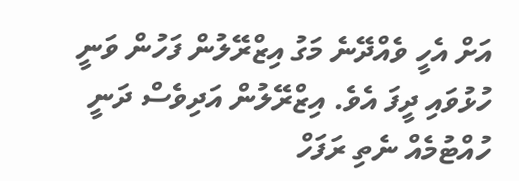އަށް އެހީ ވެއްދޭނެ މަގު އިޒްރޭލުން ފަހުން ވަނީ ހުޅުވައި ދީފަ އެވެ. އިޒްރޭލުން އަދިވެސް ދަނީ ހުއްޓުމެއް ނެތި ރަފަހް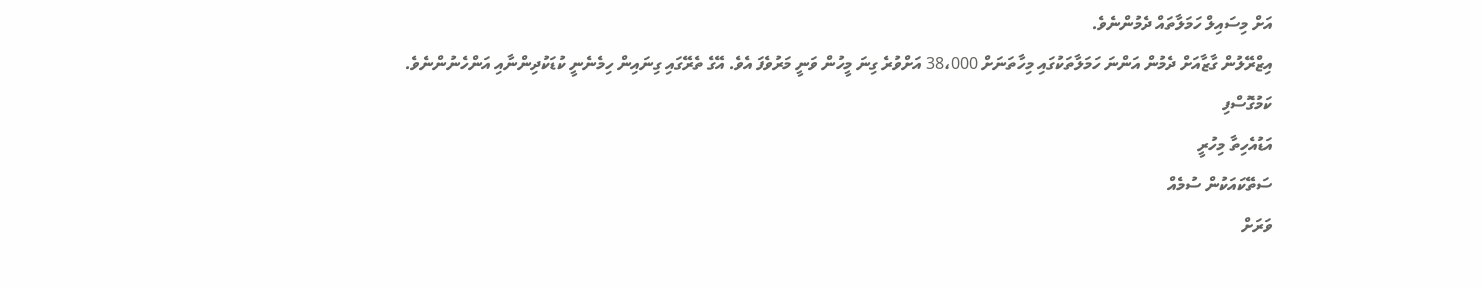އަށް މިސައިލް ހަމަލާތައް ދެމުންނެވެ.
އިޒްރޭލުން ގާޒާއަށް ދެމުން އަންނަ ހަމަލާތަކުގައި މިހާތަނަށް 38،000 އަށްވުރެ ގިނަ މީހުން ވަނީ މަރުވެފަ އެވެ. އޭގެ ތެރޭގައި ގިނައިން ހިމެނެނީ ކުޑަކުދިންނާއި އަންހެނުންނެވެ.
ކަމުގޮސްފި
އަޑުއެހިތާ މިހުރީ
ސަތޭކައަކުން ސުމެއް
ވަރަށް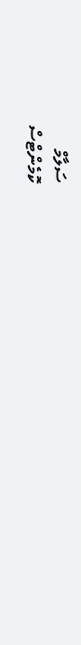ސަލާމް
ކޮމެންޓްސް